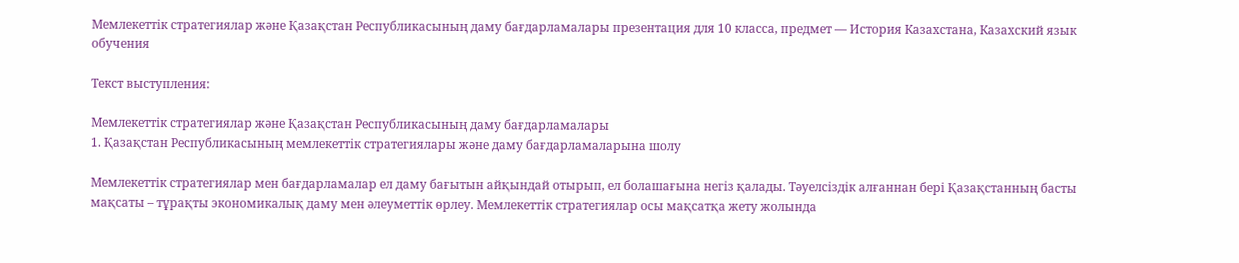Мемлекеттік стратегиялар және Қазақстан Республикасының даму бағдарламалары презентация для 10 класса, предмет — История Казахстана, Казахский язык обучения

Текст выступления:

Мемлекеттік стратегиялар және Қазақстан Республикасының даму бағдарламалары
1. Қазақстан Республикасының мемлекеттік стратегиялары және даму бағдарламаларына шолу

Мемлекеттік стратегиялар мен бағдарламалар ел даму бағытын айқындай отырып, ел болашағына негіз қалады. Тәуелсіздік алғаннан бері Қазақстанның басты мақсаты – тұрақты экономикалық даму мен әлеуметтік өрлеу. Мемлекеттік стратегиялар осы мақсатқа жету жолында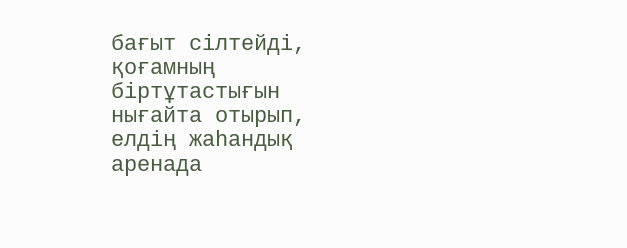бағыт сілтейді, қоғамның біртұтастығын нығайта отырып, елдің жаһандық аренада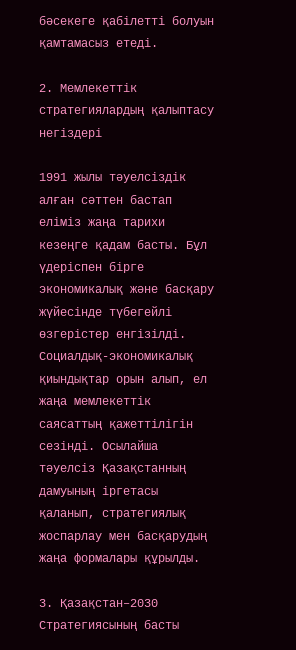бәсекеге қабілетті болуын қамтамасыз етеді.

2. Мемлекеттік стратегиялардың қалыптасу негіздері

1991 жылы тәуелсіздік алған сәттен бастап еліміз жаңа тарихи кезеңге қадам басты. Бұл үдеріспен бірге экономикалық және басқару жүйесінде түбегейлі өзгерістер енгізілді. Социалдық-экономикалық қиындықтар орын алып, ел жаңа мемлекеттік саясаттың қажеттілігін сезінді. Осылайша тәуелсіз Қазақстанның дамуының іргетасы қаланып, стратегиялық жоспарлау мен басқарудың жаңа формалары құрылды.

3. Қазақстан–2030 Стратегиясының басты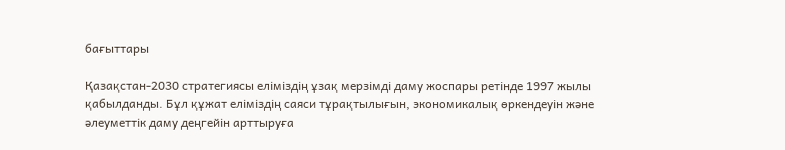бағыттары

Қазақстан-2030 стратегиясы еліміздің ұзақ мерзімді даму жоспары ретінде 1997 жылы қабылданды. Бұл құжат еліміздің саяси тұрақтылығын, экономикалық өркендеуін және әлеуметтік даму деңгейін арттыруға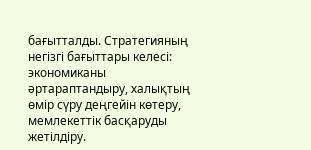бағытталды. Стратегияның негізгі бағыттары келесі: экономиканы әртараптандыру, халықтың өмір сүру деңгейін көтеру, мемлекеттік басқаруды жетілдіру.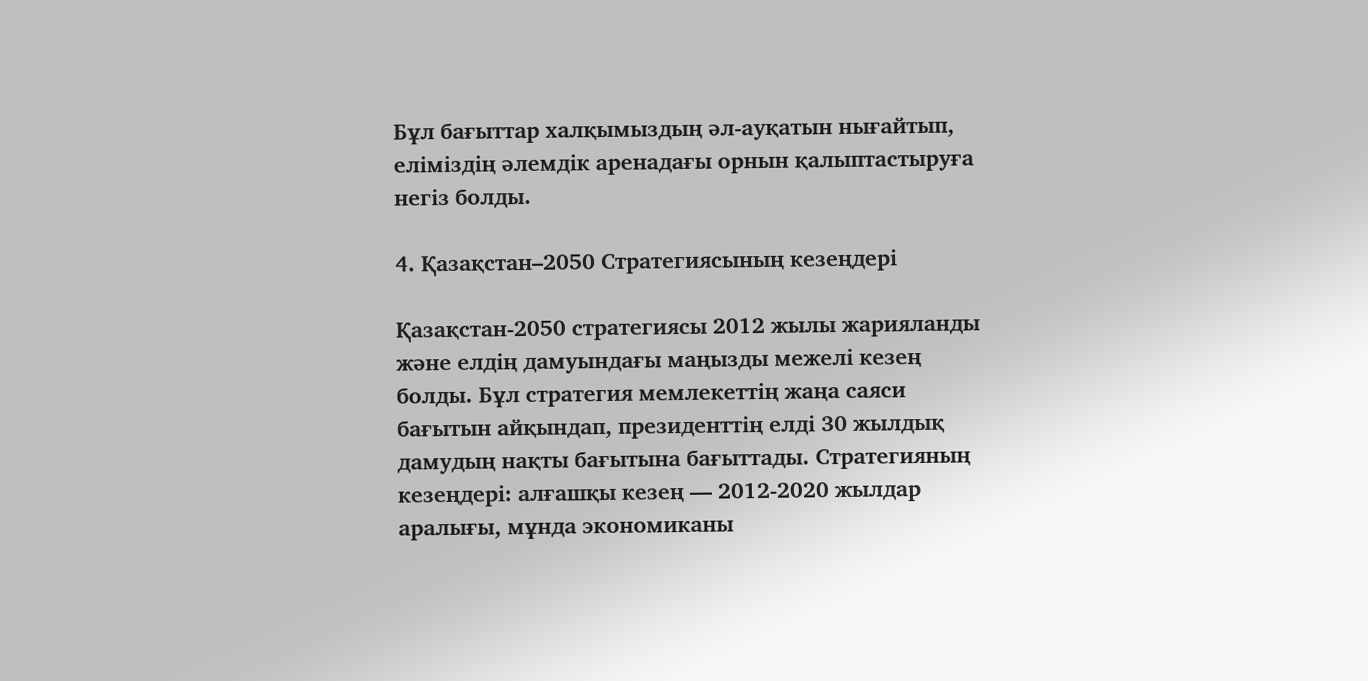Бұл бағыттар халқымыздың әл-ауқатын нығайтып, еліміздің әлемдік аренадағы орнын қалыптастыруға негіз болды.

4. Қазақстан–2050 Стратегиясының кезеңдері

Қазақстан-2050 стратегиясы 2012 жылы жарияланды және елдің дамуындағы маңызды межелі кезең болды. Бұл стратегия мемлекеттің жаңа саяси бағытын айқындап, президенттің елді 30 жылдық дамудың нақты бағытына бағыттады. Стратегияның кезеңдері: алғашқы кезең — 2012-2020 жылдар аралығы, мұнда экономиканы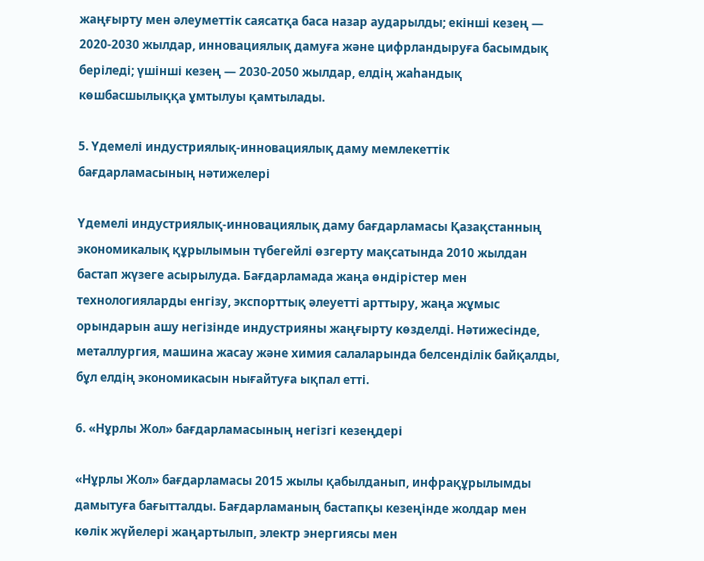жаңғырту мен әлеуметтік саясатқа баса назар аударылды; екінші кезең — 2020-2030 жылдар, инновациялық дамуға және цифрландыруға басымдық беріледі; үшінші кезең — 2030-2050 жылдар, елдің жаһандық көшбасшылыққа ұмтылуы қамтылады.

5. Үдемелі индустриялық-инновациялық даму мемлекеттік бағдарламасының нәтижелері

Үдемелі индустриялық-инновациялық даму бағдарламасы Қазақстанның экономикалық құрылымын түбегейлі өзгерту мақсатында 2010 жылдан бастап жүзеге асырылуда. Бағдарламада жаңа өндірістер мен технологияларды енгізу, экспорттық әлеуетті арттыру, жаңа жұмыс орындарын ашу негізінде индустрияны жаңғырту көзделді. Нәтижесінде, металлургия, машина жасау және химия салаларында белсенділік байқалды, бұл елдің экономикасын нығайтуға ықпал етті.

6. «Нұрлы Жол» бағдарламасының негізгі кезеңдері

«Нұрлы Жол» бағдарламасы 2015 жылы қабылданып, инфрақұрылымды дамытуға бағытталды. Бағдарламаның бастапқы кезеңінде жолдар мен көлік жүйелері жаңартылып, электр энергиясы мен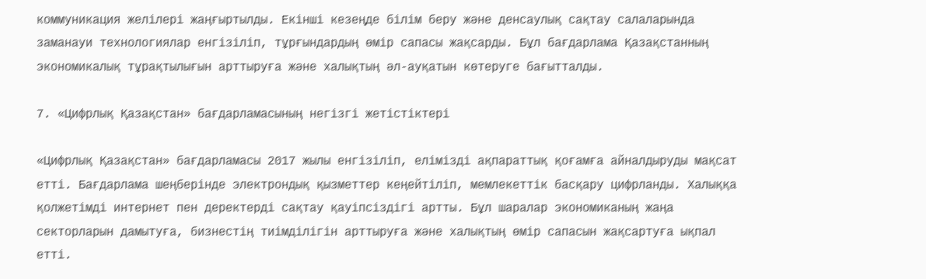коммуникация желілері жаңғыртылды. Екінші кезеңде білім беру және денсаулық сақтау салаларында заманауи технологиялар енгізіліп, тұрғындардың өмір сапасы жақсарды. Бұл бағдарлама Қазақстанның экономикалық тұрақтылығын арттыруға және халықтың әл-ауқатын көтеруге бағытталды.

7. «Цифрлық Қазақстан» бағдарламасының негізгі жетістіктері

«Цифрлық Қазақстан» бағдарламасы 2017 жылы енгізіліп, елімізді ақпараттық қоғамға айналдыруды мақсат етті. Бағдарлама шеңберінде электрондық қызметтер кеңейтіліп, мемлекеттік басқару цифрланды. Халыққа қолжетімді интернет пен деректерді сақтау қауіпсіздігі артты. Бұл шаралар экономиканың жаңа секторларын дамытуға, бизнестің тиімділігін арттыруға және халықтың өмір сапасын жақсартуға ықпал етті.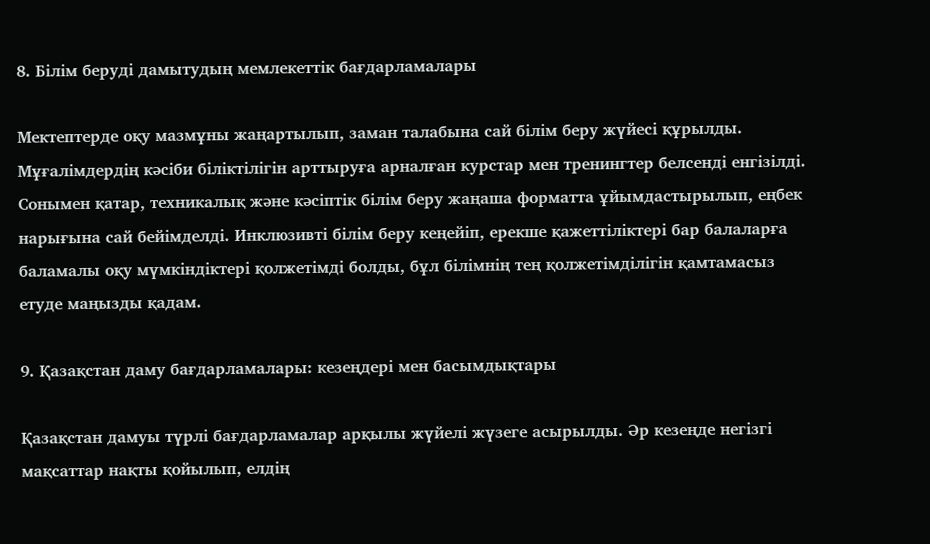8. Білім беруді дамытудың мемлекеттік бағдарламалары

Мектептерде оқу мазмұны жаңартылып, заман талабына сай білім беру жүйесі құрылды. Мұғалімдердің кәсіби біліктілігін арттыруға арналған курстар мен тренингтер белсенді енгізілді. Сонымен қатар, техникалық және кәсіптік білім беру жаңаша форматта ұйымдастырылып, еңбек нарығына сай бейімделді. Инклюзивті білім беру кеңейіп, ерекше қажеттіліктері бар балаларға баламалы оқу мүмкіндіктері қолжетімді болды, бұл білімнің тең қолжетімділігін қамтамасыз етуде маңызды қадам.

9. Қазақстан даму бағдарламалары: кезеңдері мен басымдықтары

Қазақстан дамуы түрлі бағдарламалар арқылы жүйелі жүзеге асырылды. Әр кезеңде негізгі мақсаттар нақты қойылып, елдің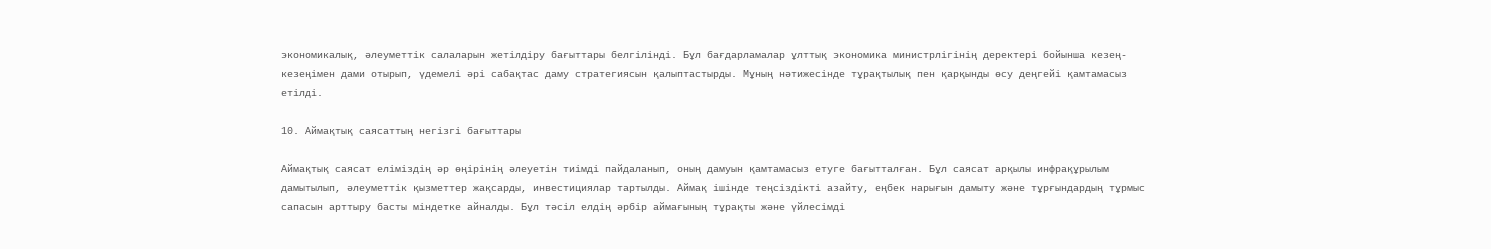экономикалық, әлеуметтік салаларын жетілдіру бағыттары белгілінді. Бұл бағдарламалар ұлттық экономика министрлігінің деректері бойынша кезең-кезеңімен дами отырып, үдемелі әрі сабақтас даму стратегиясын қалыптастырды. Мұның нәтижесінде тұрақтылық пен қарқынды өсу деңгейі қамтамасыз етілді.

10. Аймақтық саясаттың негізгі бағыттары

Аймақтық саясат еліміздің әр өңірінің әлеуетін тиімді пайдаланып, оның дамуын қамтамасыз етуге бағытталған. Бұл саясат арқылы инфрақұрылым дамытылып, әлеуметтік қызметтер жақсарды, инвестициялар тартылды. Аймақ ішінде теңсіздікті азайту, еңбек нарығын дамыту және тұрғындардың тұрмыс сапасын арттыру басты міндетке айналды. Бұл тәсіл елдің әрбір аймағының тұрақты және үйлесімді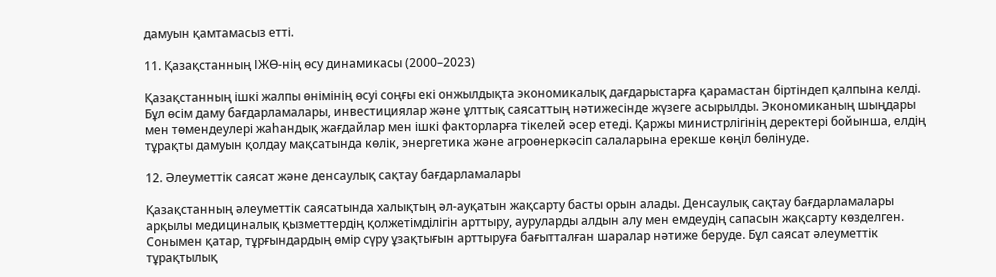дамуын қамтамасыз етті.

11. Қазақстанның ІЖӨ-нің өсу динамикасы (2000–2023)

Қазақстанның ішкі жалпы өнімінің өсуі соңғы екі онжылдықта экономикалық дағдарыстарға қарамастан біртіндеп қалпына келді. Бұл өсім даму бағдарламалары, инвестициялар және ұлттық саясаттың нәтижесінде жүзеге асырылды. Экономиканың шыңдары мен төмендеулері жаһандық жағдайлар мен ішкі факторларға тікелей әсер етеді. Қаржы министрлігінің деректері бойынша, елдің тұрақты дамуын қолдау мақсатында көлік, энергетика және агроөнеркәсіп салаларына ерекше көңіл бөлінуде.

12. Әлеуметтік саясат және денсаулық сақтау бағдарламалары

Қазақстанның әлеуметтік саясатында халықтың әл-ауқатын жақсарту басты орын алады. Денсаулық сақтау бағдарламалары арқылы медициналық қызметтердің қолжетімділігін арттыру, ауруларды алдын алу мен емдеудің сапасын жақсарту көзделген. Сонымен қатар, тұрғындардың өмір сүру ұзақтығын арттыруға бағытталған шаралар нәтиже беруде. Бұл саясат әлеуметтік тұрақтылық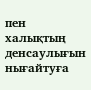пен халықтың денсаулығын нығайтуға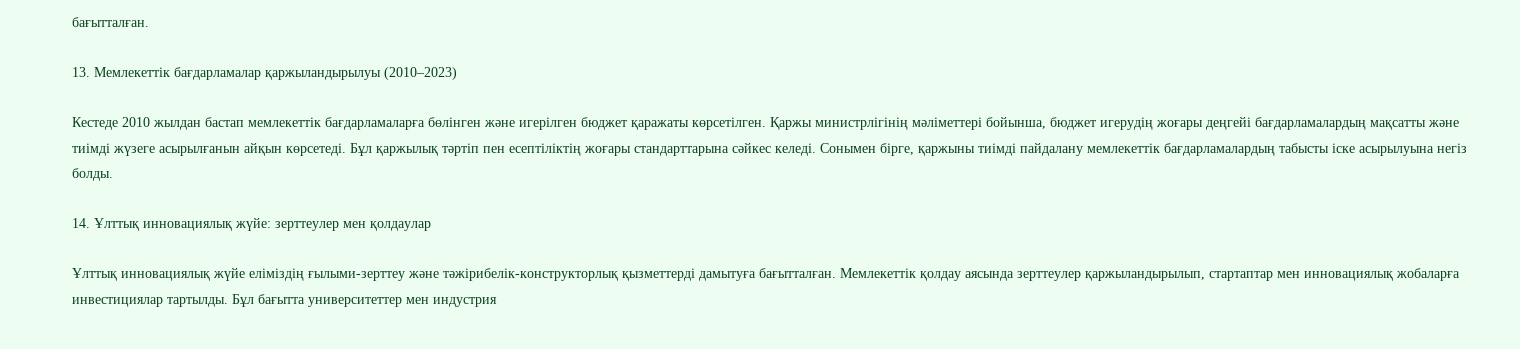бағытталған.

13. Мемлекеттік бағдарламалар қаржыландырылуы (2010–2023)

Кестеде 2010 жылдан бастап мемлекеттік бағдарламаларға бөлінген және игерілген бюджет қаражаты көрсетілген. Қаржы министрлігінің мәліметтері бойынша, бюджет игерудің жоғары деңгейі бағдарламалардың мақсатты және тиімді жүзеге асырылғанын айқын көрсетеді. Бұл қаржылық тәртіп пен есептіліктің жоғары стандарттарына сәйкес келеді. Сонымен бірге, қаржыны тиімді пайдалану мемлекеттік бағдарламалардың табысты іске асырылуына негіз болды.

14. Ұлттық инновациялық жүйе: зерттеулер мен қолдаулар

Ұлттық инновациялық жүйе еліміздің ғылыми-зерттеу және тәжірибелік-конструкторлық қызметтерді дамытуға бағытталған. Мемлекеттік қолдау аясында зерттеулер қаржыландырылып, стартаптар мен инновациялық жобаларға инвестициялар тартылды. Бұл бағытта университеттер мен индустрия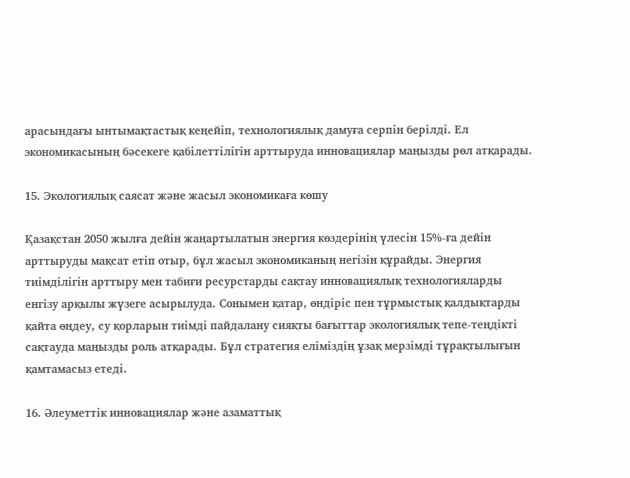арасындағы ынтымақтастық кеңейіп, технологиялық дамуға серпін берілді. Ел экономикасының бәсекеге қабілеттілігін арттыруда инновациялар маңызды рөл атқарады.

15. Экологиялық саясат және жасыл экономикаға көшу

Қазақстан 2050 жылға дейін жаңартылатын энергия көздерінің үлесін 15%-ға дейін арттыруды мақсат етіп отыр, бұл жасыл экономиканың негізін құрайды. Энергия тиімділігін арттыру мен табиғи ресурстарды сақтау инновациялық технологияларды енгізу арқылы жүзеге асырылуда. Сонымен қатар, өндіріс пен тұрмыстық қалдықтарды қайта өңдеу, су қорларын тиімді пайдалану сияқты бағыттар экологиялық тепе-теңдікті сақтауда маңызды роль атқарады. Бұл стратегия еліміздің ұзақ мерзімді тұрақтылығын қамтамасыз етеді.

16. Әлеуметтік инновациялар және азаматтық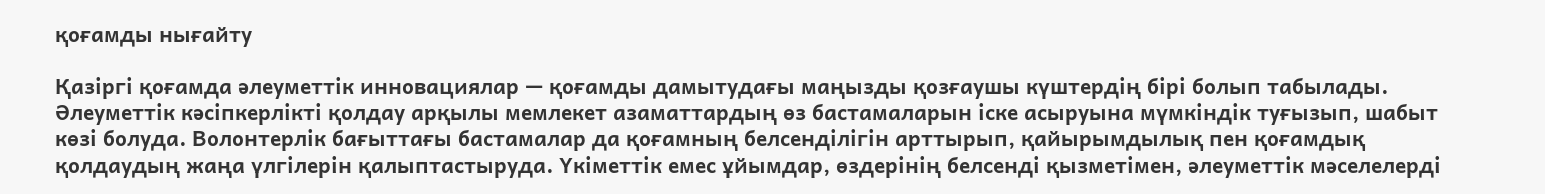қоғамды нығайту

Қазіргі қоғамда әлеуметтік инновациялар — қоғамды дамытудағы маңызды қозғаушы күштердің бірі болып табылады. Әлеуметтік кәсіпкерлікті қолдау арқылы мемлекет азаматтардың өз бастамаларын іске асыруына мүмкіндік туғызып, шабыт көзі болуда. Волонтерлік бағыттағы бастамалар да қоғамның белсенділігін арттырып, қайырымдылық пен қоғамдық қолдаудың жаңа үлгілерін қалыптастыруда. Үкіметтік емес ұйымдар, өздерінің белсенді қызметімен, әлеуметтік мәселелерді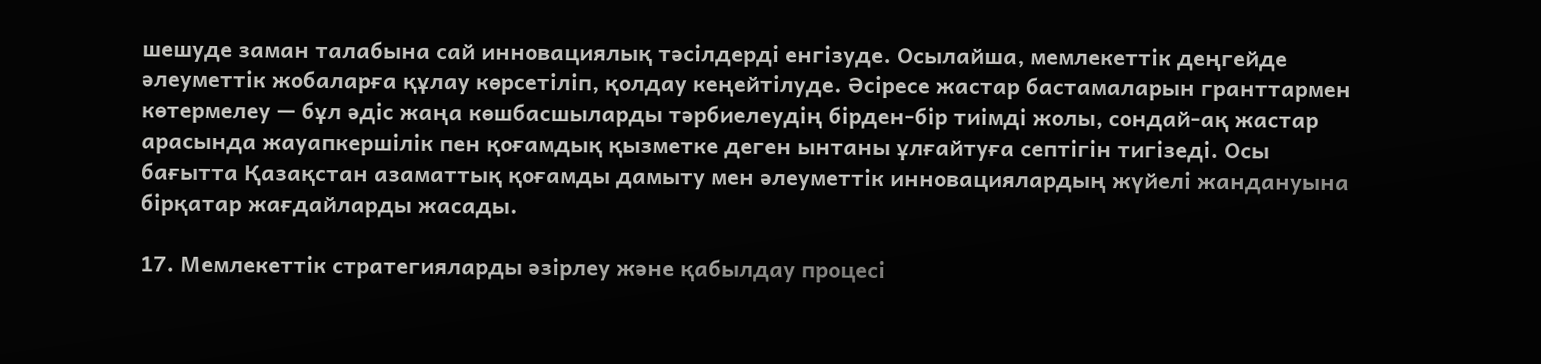шешуде заман талабына сай инновациялық тәсілдерді енгізуде. Осылайша, мемлекеттік деңгейде әлеуметтік жобаларға құлау көрсетіліп, қолдау кеңейтілуде. Әсіресе жастар бастамаларын гранттармен көтермелеу — бұл әдіс жаңа көшбасшыларды тәрбиелеудің бірден-бір тиімді жолы, сондай-ақ жастар арасында жауапкершілік пен қоғамдық қызметке деген ынтаны ұлғайтуға септігін тигізеді. Осы бағытта Қазақстан азаматтық қоғамды дамыту мен әлеуметтік инновациялардың жүйелі жандануына бірқатар жағдайларды жасады.

17. Мемлекеттік стратегияларды әзірлеу және қабылдау процесі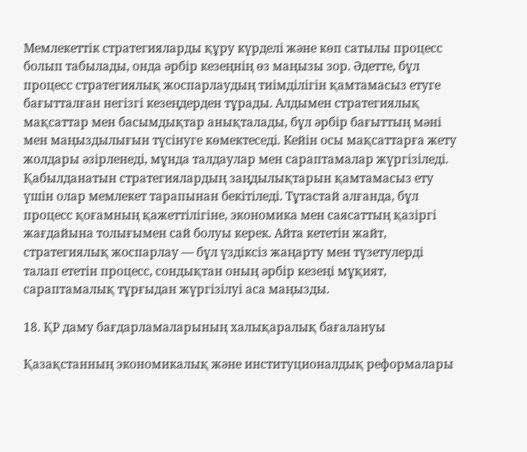Мемлекеттік стратегияларды құру күрделі және көп сатылы процесс болып табылады, онда әрбір кезеңнің өз маңызы зор. Әдетте, бұл процесс стратегиялық жоспарлаудың тиімділігін қамтамасыз етуге бағытталған негізгі кезеңдерден тұрады. Алдымен стратегиялық мақсаттар мен басымдықтар анықталады, бұл әрбір бағыттың мәні мен маңыздылығын түсінуге көмектеседі. Кейін осы мақсаттарға жету жолдары әзірленеді, мұнда талдаулар мен сараптамалар жүргізіледі. Қабылданатын стратегиялардың заңдылықтарын қамтамасыз ету үшін олар мемлекет тарапынан бекітіледі. Тұтастай алғанда, бұл процесс қоғамның қажеттілігіне, экономика мен саясаттың қазіргі жағдайына толығымен сай болуы керек. Айта кететін жайт, стратегиялық жоспарлау — бұл үздіксіз жаңарту мен түзетулерді талап ететін процесс, сондықтан оның әрбір кезеңі мұқият, сараптамалық тұрғыдан жүргізілуі аса маңызды.

18. ҚР даму бағдарламаларының халықаралық бағалануы

Қазақстанның экономикалық және институционалдық реформалары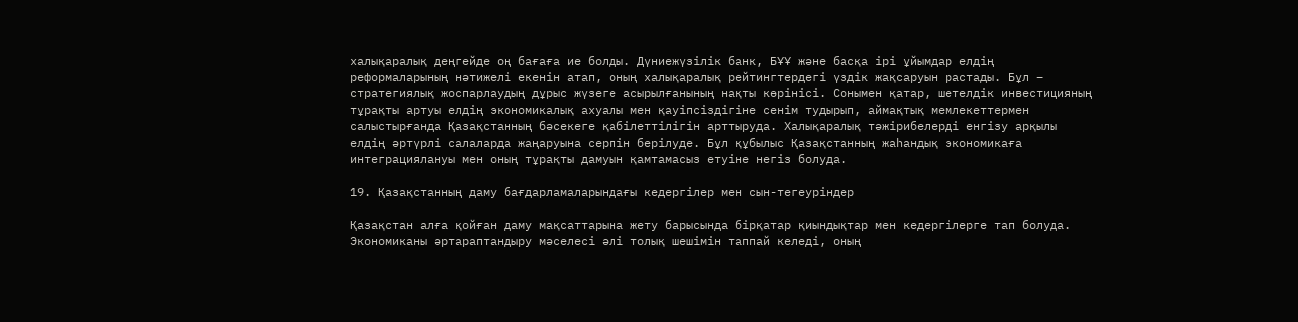халықаралық деңгейде оң бағаға ие болды. Дүниежүзілік банк, БҰҰ және басқа ірі ұйымдар елдің реформаларының нәтижелі екенін атап, оның халықаралық рейтингтердегі үздік жақсаруын растады. Бұл – стратегиялық жоспарлаудың дұрыс жүзеге асырылғанының нақты көрінісі. Сонымен қатар, шетелдік инвестицияның тұрақты артуы елдің экономикалық ахуалы мен қауіпсіздігіне сенім тудырып, аймақтық мемлекеттермен салыстырғанда Қазақстанның бәсекеге қабілеттілігін арттыруда. Халықаралық тәжірибелерді енгізу арқылы елдің әртүрлі салаларда жаңаруына серпін берілуде. Бұл құбылыс Қазақстанның жаһандық экономикаға интеграциялануы мен оның тұрақты дамуын қамтамасыз етуіне негіз болуда.

19. Қазақстанның даму бағдарламаларындағы кедергілер мен сын-тегеуріндер

Қазақстан алға қойған даму мақсаттарына жету барысында бірқатар қиындықтар мен кедергілерге тап болуда. Экономиканы әртараптандыру мәселесі әлі толық шешімін таппай келеді, оның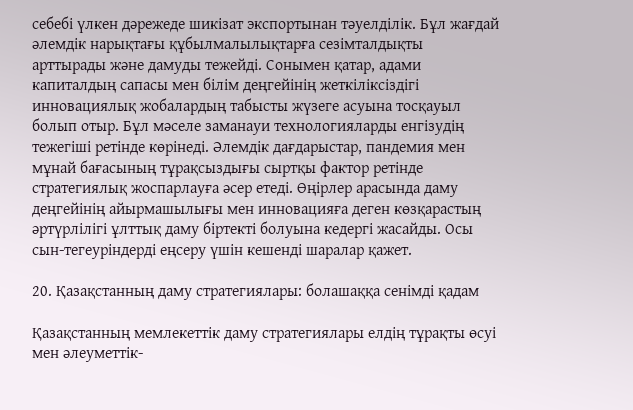себебі үлкен дәрежеде шикізат экспортынан тәуелділік. Бұл жағдай әлемдік нарықтағы құбылмалылықтарға сезімталдықты арттырады және дамуды тежейді. Сонымен қатар, адами капиталдың сапасы мен білім деңгейінің жеткіліксіздігі инновациялық жобалардың табысты жүзеге асуына тосқауыл болып отыр. Бұл мәселе заманауи технологияларды енгізудің тежегіші ретінде көрінеді. Әлемдік дағдарыстар, пандемия мен мұнай бағасының тұрақсыздығы сыртқы фактор ретінде стратегиялық жоспарлауға әсер етеді. Өңірлер арасында даму деңгейінің айырмашылығы мен инновацияға деген көзқарастың әртүрлілігі ұлттық даму біртекті болуына кедергі жасайды. Осы сын-тегеуріндерді еңсеру үшін кешенді шаралар қажет.

20. Қазақстанның даму стратегиялары: болашаққа сенімді қадам

Қазақстанның мемлекеттік даму стратегиялары елдің тұрақты өсуі мен әлеуметтік-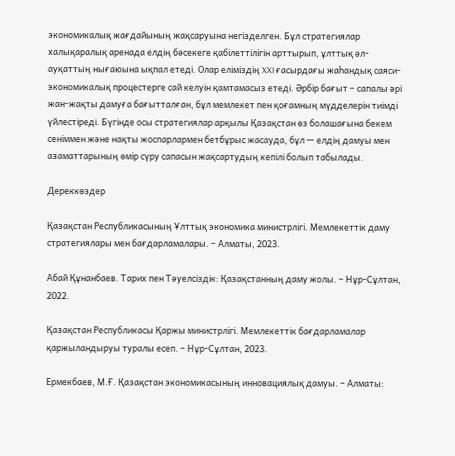экономикалық жағдайының жақсаруына негізделген. Бұл стратегиялар халықаралық аренада елдің бәсекеге қабілеттілігін арттырып, ұлттық әл-ауқаттың нығаюына ықпал етеді. Олар еліміздің XXI ғасырдағы жаһандық саяси-экономикалық процестерге сай келуін қамтамасыз етеді. Әрбір бағыт – сапалы әрі жан-жақты дамуға бағытталған, бұл мемлекет пен қоғамның мүдделерін тиімді үйлестіреді. Бүгінде осы стратегиялар арқылы Қазақстан өз болашағына бекем сеніммен және нақты жоспарлармен бетбұрыс жасауда, бұл — елдің дамуы мен азаматтарының өмір сүру сапасын жақсартудың кепілі болып табылады.

Дереккөздер

Қазақстан Республикасының Ұлттық экономика министрлігі. Мемлекеттік даму стратегиялары мен бағдарламалары. – Алматы, 2023.

Абай Құнанбаев. Тарих пен Тәуелсіздік: Қазақстанның даму жолы. – Нұр-Сұлтан, 2022.

Қазақстан Республикасы Қаржы министрлігі. Мемлекеттік бағдарламалар қаржыландыруы туралы есеп. – Нұр-Сұлтан, 2023.

Ермекбаев, М.Ғ. Қазақстан экономикасының инновациялық дамуы. – Алматы: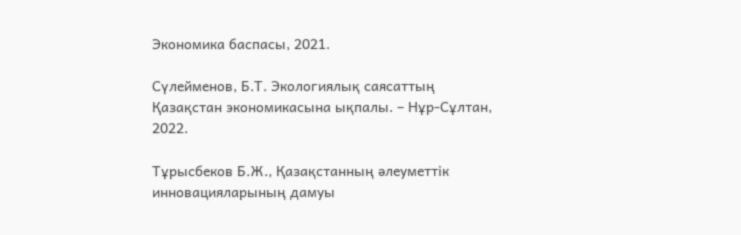Экономика баспасы, 2021.

Сүлейменов, Б.Т. Экологиялық саясаттың Қазақстан экономикасына ықпалы. – Нұр-Сұлтан, 2022.

Тұрысбеков Б.Ж., Қазақстанның әлеуметтік инновацияларының дамуы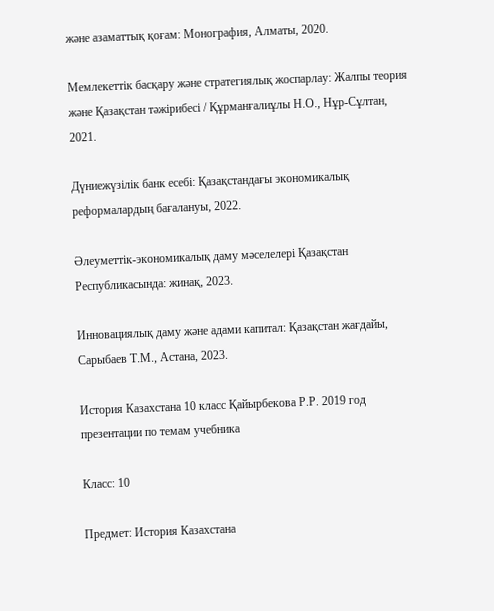және азаматтық қоғам: Монография, Алматы, 2020.

Мемлекеттік басқару және стратегиялық жоспарлау: Жалпы теория және Қазақстан тәжірибесі / Құрманғалиұлы Н.О., Нұр-Сұлтан, 2021.

Дүниежүзілік банк есебі: Қазақстандағы экономикалық реформалардың бағалануы, 2022.

Әлеуметтік-экономикалық даму мәселелері Қазақстан Республикасында: жинақ, 2023.

Инновациялық даму және адами капитал: Қазақстан жағдайы, Сарыбаев Т.М., Астана, 2023.

История Казахстана 10 класс Қайырбекова Р.Р. 2019 год презентации по темам учебника

Класс: 10

Предмет: История Казахстана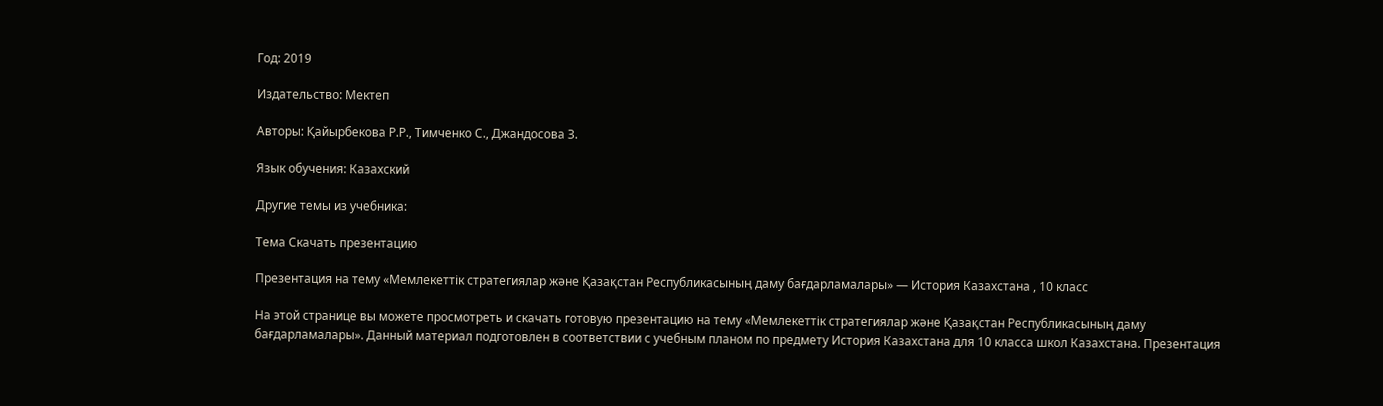Год: 2019

Издательство: Мектеп

Авторы: Қайырбекова Р.Р., Тимченко С., Джандосова З.

Язык обучения: Казахский

Другие темы из учебника:

Тема Скачать презентацию

Презентация на тему «Мемлекеттік стратегиялар және Қазақстан Республикасының даму бағдарламалары» — История Казахстана , 10 класс

На этой странице вы можете просмотреть и скачать готовую презентацию на тему «Мемлекеттік стратегиялар және Қазақстан Республикасының даму бағдарламалары». Данный материал подготовлен в соответствии с учебным планом по предмету История Казахстана для 10 класса школ Казахстана. Презентация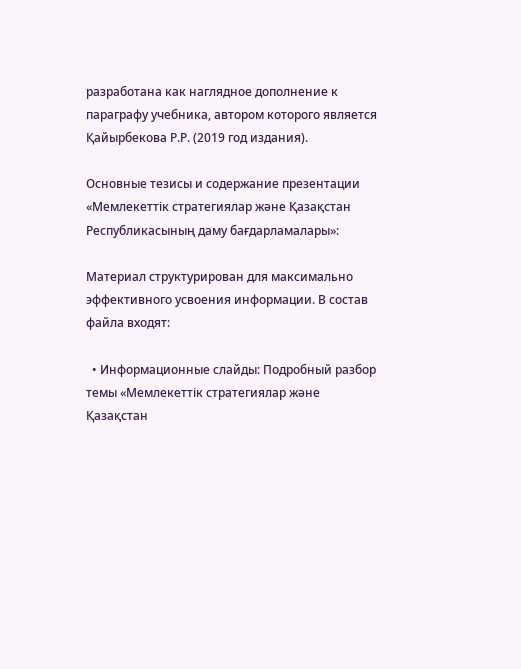разработана как наглядное дополнение к параграфу учебника, автором которого является Қайырбекова Р.Р. (2019 год издания).

Основные тезисы и содержание презентации «Мемлекеттік стратегиялар және Қазақстан Республикасының даму бағдарламалары»:

Материал структурирован для максимально эффективного усвоения информации. В состав файла входят:

  • Информационные слайды: Подробный разбор темы «Мемлекеттік стратегиялар және Қазақстан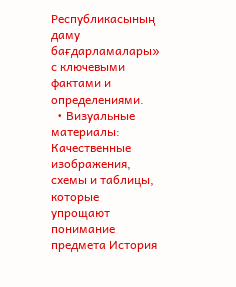Республикасының даму бағдарламалары» с ключевыми фактами и определениями.
  • Визуальные материалы: Качественные изображения, схемы и таблицы, которые упрощают понимание предмета История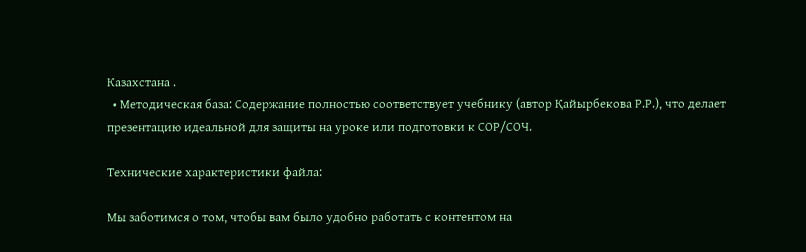Казахстана .
  • Методическая база: Содержание полностью соответствует учебнику (автор Қайырбекова Р.Р.), что делает презентацию идеальной для защиты на уроке или подготовки к СОР/СОЧ.

Технические характеристики файла:

Мы заботимся о том, чтобы вам было удобно работать с контентом на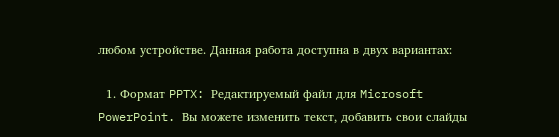любом устройстве. Данная работа доступна в двух вариантах:

  1. Формат PPTX: Редактируемый файл для Microsoft PowerPoint. Вы можете изменить текст, добавить свои слайды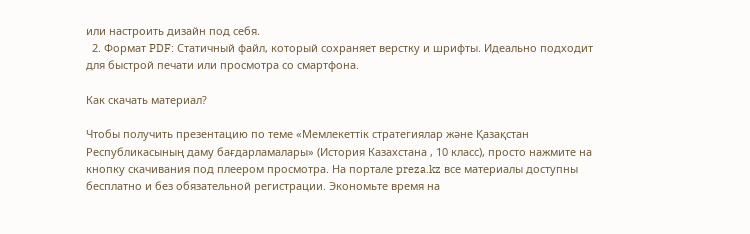или настроить дизайн под себя.
  2. Формат PDF: Статичный файл, который сохраняет верстку и шрифты. Идеально подходит для быстрой печати или просмотра со смартфона.

Как скачать материал?

Чтобы получить презентацию по теме «Мемлекеттік стратегиялар және Қазақстан Республикасының даму бағдарламалары» (История Казахстана , 10 класс), просто нажмите на кнопку скачивания под плеером просмотра. На портале preza.kz все материалы доступны бесплатно и без обязательной регистрации. Экономьте время на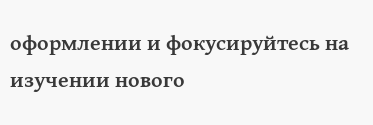оформлении и фокусируйтесь на изучении нового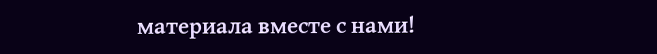материала вместе с нами!